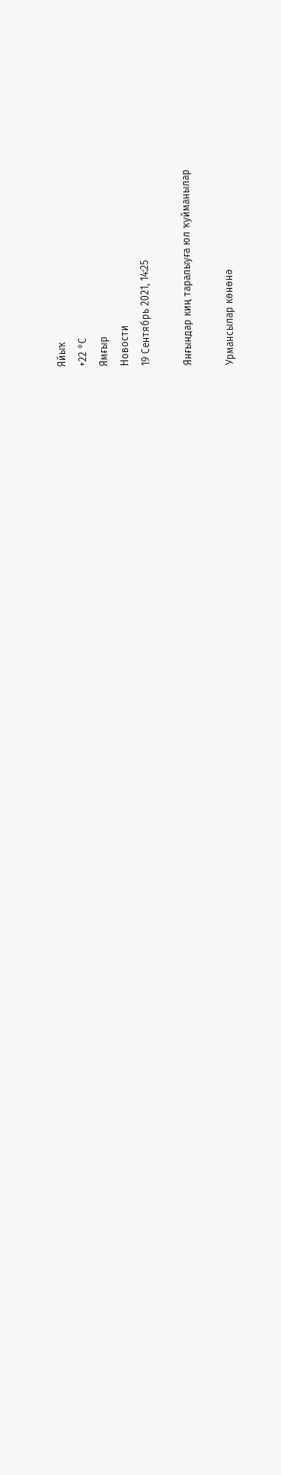Яйыҡ
+22 °С
Ямғыр
Новости
19 Сентябрь 2021, 14:25

Янғындар киң таралыуға юл ҡуйманылар

Урмансылар көнөнә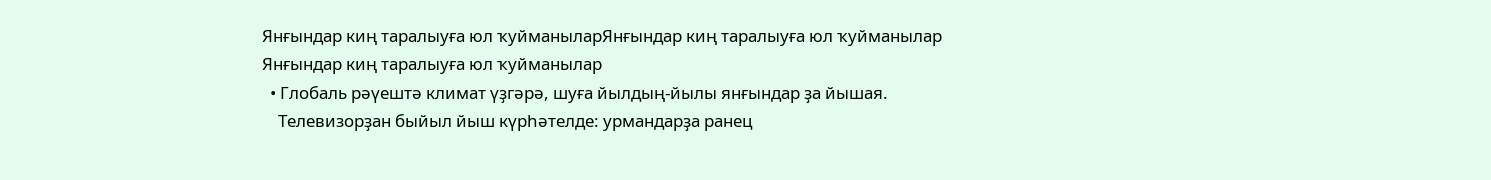Янғындар киң таралыуға юл ҡуйманыларЯнғындар киң таралыуға юл ҡуйманылар
Янғындар киң таралыуға юл ҡуйманылар
  • Глобаль рәүештә климат үҙгәрә, шуға йылдың-йылы янғындар ҙа йышая.
    Телевизорҙан быйыл йыш күрһәтелде: урмандарҙа ранец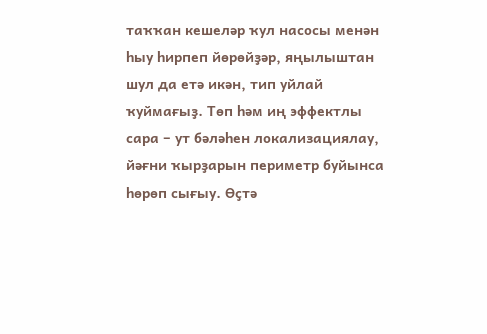таҡҡан кешеләр ҡул насосы менән һыу һирпеп йөрөйҙәр, яңылыштан шул да етә икән, тип уйлай ҡуймағыҙ. Төп һәм иң эффектлы сара – ут бәләһен локализациялау, йәғни ҡырҙарын периметр буйынса һөрөп сығыу. Өҫтә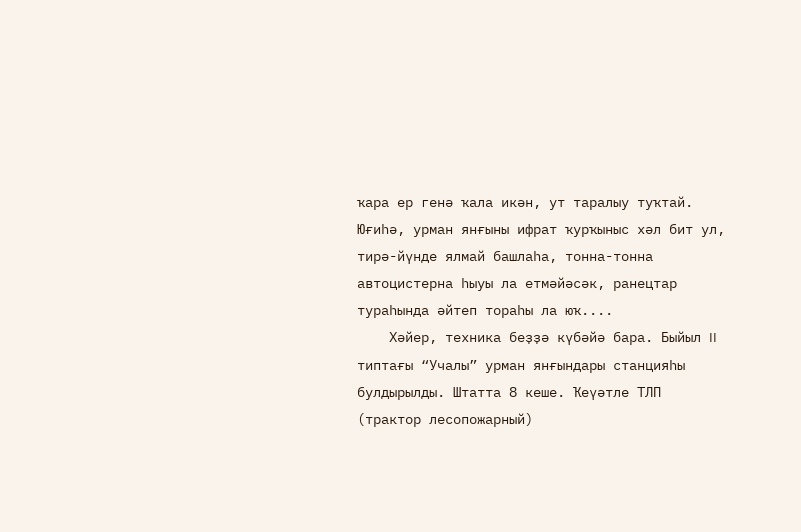ҡара ер генә ҡала икән, ут таралыу туҡтай. Юғиһә, урман янғыны ифрат ҡурҡыныс хәл бит ул, тирә-йүнде ялмай башлаһа, тонна-тонна автоцистерна һыуы ла етмәйәсәк, ранецтар тураһында әйтеп тораһы ла юҡ....
    Хәйер, техника беҙҙә күбәйә бара. Быйыл II типтағы “Учалы” урман янғындары станцияһы булдырылды. Штатта 8 кеше. Ҡеүәтле ТЛП (трактор лесопожарный)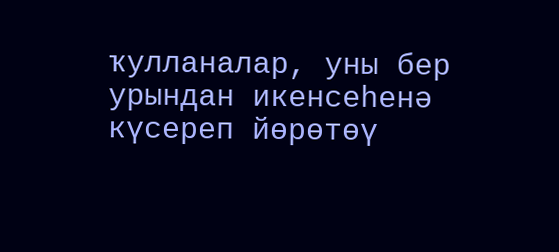ҡулланалар, уны бер урындан икенсеһенә күсереп йөрөтөү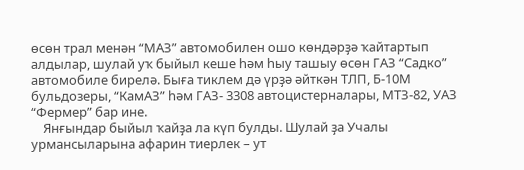өсөн трал менән “МАЗ” автомобилен ошо көндәрҙә ҡайтартып алдылар, шулай уҡ быйыл кеше һәм һыу ташыу өсөн ГАЗ “Садко” автомобиле бирелә. Быға тиклем дә үрҙә әйткән ТЛП, Б-10М бульдозеры, “КамАЗ” һәм ГАЗ- 3308 автоцистерналары, МТЗ-82, УАЗ “Фермер” бар ине.
    Янғындар быйыл ҡайҙа ла күп булды. Шулай ҙа Учалы урмансыларына афарин тиерлек – ут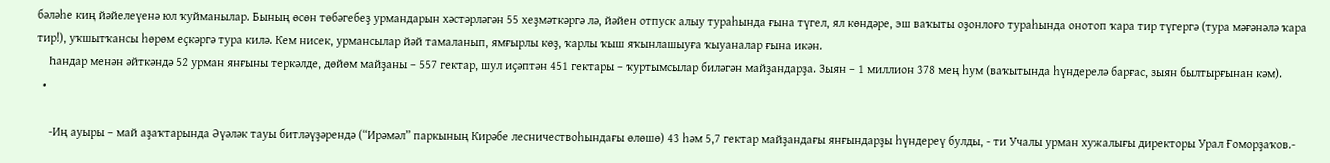бәләһе киң йәйелеүенә юл ҡуйманылар. Бының өсөн төбәгебеҙ урмандарын хәстәрләгән 55 хеҙмәткәргә лә, йәйен отпуск алыу тураһында ғына түгел, ял көндәре, эш ваҡыты оҙонлоғо тураһында онотоп ҡара тир түгергә (тура мәғәнәлә ҡара тир!), уҡшытҡансы һөрөм еҫкәргә тура килә. Кем нисек, урмансылар йәй тамаланып, ямғырлы көҙ, ҡарлы ҡыш яҡынлашыуға ҡыуаналар ғына икән.
    Һандар менән әйткәндә 52 урман янғыны теркәлде, дөйөм майҙаны – 557 гектар, шул иҫәптән 451 гектары – ҡуртымсылар биләгән майҙандарҙа. Зыян – 1 миллион 378 мең һум (ваҡытында һүндерелә барғас, зыян былтырғынан кәм).
  •

    -Иң ауыры – май аҙаҡтарында Әүәләк тауы битләүҙәрендә (“Ирәмәл” паркының Кирәбе лесничествоһындағы өлөшө) 43 һәм 5,7 гектар майҙандағы янғындарҙы һүндереү булды, - ти Учалы урман хужалығы директоры Урал Ғоморҙаҡов.-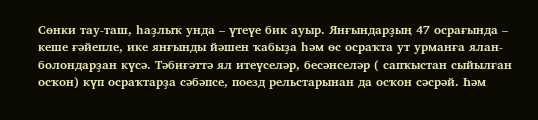Сөнки тау-таш, һаҙлыҡ унда – үтеүе бик ауыр. Янғындарҙың 47 осрағында – кеше ғәйепле, ике янғынды йәшен ҡабыҙа һәм өс осраҡта ут урманға ялан-болондарҙан күсә. Тәбиғәттә ял итеүселәр, бесәнселәр ( сапҡыстан сыйылған осҡон) күп осраҡтарҙа сәбәпсе, поезд рельстарынан да осҡон сәсрәй. Һәм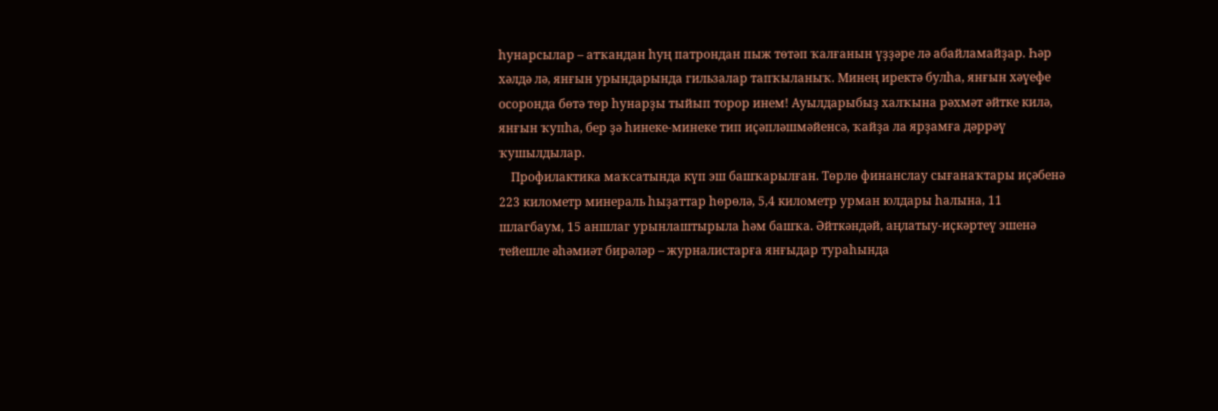һунарсылар – атҡандан һуң патрондан пыж төтәп ҡалғанын үҙҙәре лә абайламайҙар. Һәр хәлдә лә, янғын урындарында гильзалар тапҡыланыҡ. Минең иректә булһа, янғын хәүефе осоронда бөтә төр һунарҙы тыйып торор инем! Ауылдарыбыҙ халҡына рәхмәт әйтке килә, янғын ҡупһа, бер ҙә һинеке-минеке тип иҫәпләшмәйенсә, ҡайҙа ла ярҙамға дәррәү ҡушылдылар.
    Профилактика маҡсатында күп эш башҡарылған. Төрлө финанслау сығанаҡтары иҫәбенә 223 километр минераль һыҙаттар һөрөлә, 5,4 километр урман юлдары һалына, 11 шлагбаум, 15 аншлаг урынлаштырыла һәм башҡа. Әйткәндәй, аңлатыу-иҫкәртеү эшенә тейешле әһәмиәт бирәләр – журналистарға янғыдар тураһында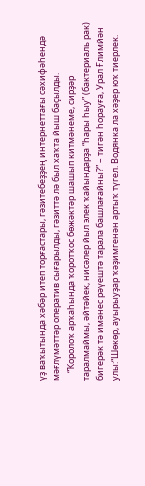үҙ ваҡытында хәбәр итеп торғастары, гәзитебеҙҙең интернеттағы сәхифәһендә мәғлүмәттәр оператив сығарылды, гәзиттә лә был хаҡта йыш баҫылды.
    “Ҡоролоҡ арҡаһында ҡоротҡос бөжәктәр шашып китмәнеме, сирҙәр таралмаймы, әйтәйек, нисәлер йыл элек ҡайындарҙа “һары һыу” (бактериаль рак) бигерәк тә имәнес рәүештә тарала башлағайны?” – тигән һорауға, Урал Ғлимйән улы:“Шөкөр, ауырыуҙар ҡәҙимгенән артыҡ түгел. Водянка ла хәҙер юҡ тиерлек.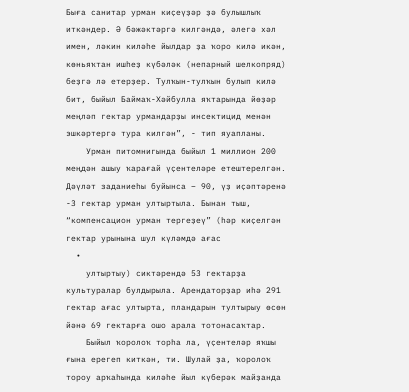Быға санитар урман киҫеүҙәр ҙә булышлыҡ иткәндер. Ә бәжәктәргә килгәндә, әлегә хәл имен, ләкин киләһе йылдар ҙа ҡоро килә икән, көньяҡтан ишһеҙ күбәләк (непарный шелкопряд) беҙгә лә етерҙер. Тулҡын-тулҡын булып килә бит, быйыл Баймаҡ-Хәйбулла яҡтарында йөҙәр меңләп гектар урмандарҙы инсектицид менән эшкәртергә тура килгән”, - тип яуапланы.
    Урман питомнигында быйыл 1 миллион 200 меңдән ашыу ҡарағай үҫентеләре етештерелгән. Дәүләт заданиеһы буйынса – 90, үҙ иҫәптәренә -3 гектар урман ултыртыла. Бынан тыш, “компенсацион урман тергеҙеү” (һәр киҫелгән гектар урынына шул күләмдә ағас
  •
    ултыртыу) сиктәрендә 53 гектарҙа культуралар булдырыла. Арендаторҙар иһә 291 гектар ағас ултырта, пландарын тултырыу өсөн йәнә 69 гектарға ошо арала тотонасаҡтар.
    Быйыл ҡоролоҡ торһа ла, үҫентеләр яҡшы ғына ерегеп киткән, ти. Шулай ҙа, ҡоролоҡ тороу арҡаһында киләһе йыл күберәк майҙанда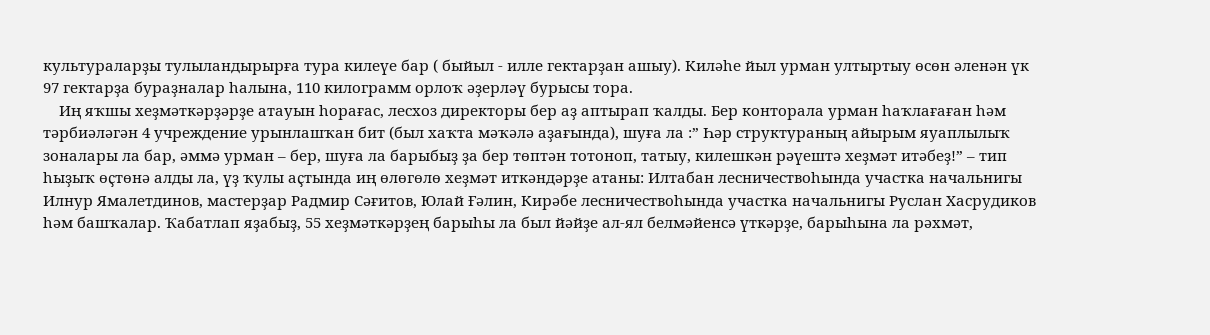культураларҙы тулыландырырға тура килеүе бар ( быйыл - илле гектарҙан ашыу). Киләһе йыл урман ултыртыу өсөн әленән үк 97 гектарҙа бураҙналар һалына, 110 килограмм орлоҡ әҙерләү бурысы тора.
    Иң яҡшы хеҙмәткәрҙәрҙе атауын һорағас, лесхоз директоры бер аҙ аптырап ҡалды. Бер конторала урман һаҡлағаған һәм тәрбиәләгән 4 учреждение урынлашҡан бит (был хаҡта мәҡәлә аҙағында), шуға ла :” Һәр структураның айырым яуаплылыҡ зоналары ла бар, әммә урман – бер, шуға ла барыбыҙ ҙа бер төптән тотоноп, татыу, килешкән рәүештә хеҙмәт итәбеҙ!” – тип һыҙыҡ өҫтөнә алды ла, үҙ ҡулы аҫтында иң өлөгөлө хеҙмәт иткәндәрҙе атаны: Илтабан лесничествоһында участка начальнигы Илнур Ямалетдинов, мастерҙар Радмир Сәғитов, Юлай Ғәлин, Кирәбе лесничествоһында участка начальнигы Руслан Хасрудиков һәм башҡалар. Ҡабатлап яҙабыҙ, 55 хеҙмәткәрҙең барыһы ла был йәйҙе ал-ял белмәйенсә үткәрҙе, барыһына ла рәхмәт,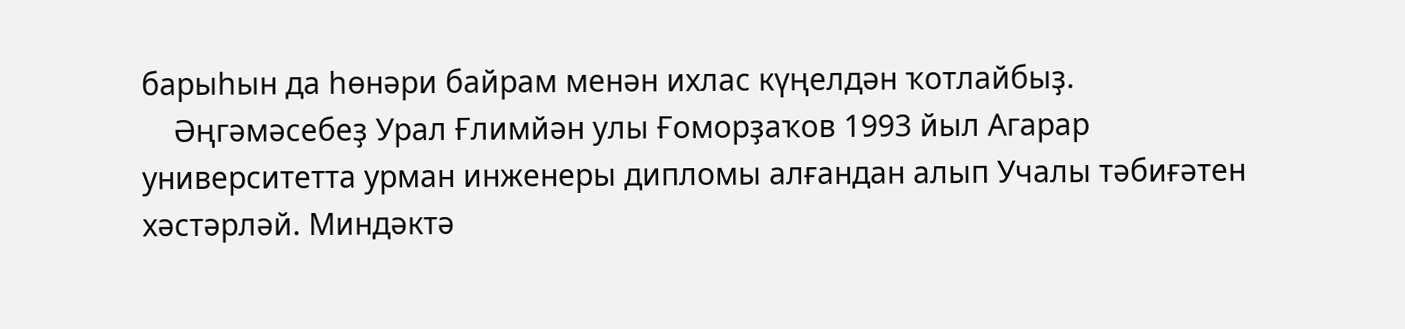барыһын да һөнәри байрам менән ихлас күңелдән ҡотлайбыҙ.
    Әңгәмәсебеҙ Урал Ғлимйән улы Ғоморҙаҡов 1993 йыл Агарар университетта урман инженеры дипломы алғандан алып Учалы тәбиғәтен хәстәрләй. Миндәктә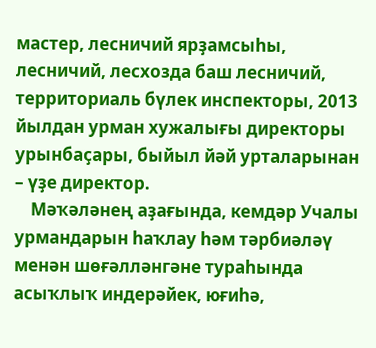мастер, лесничий ярҙамсыһы, лесничий, лесхозда баш лесничий, территориаль бүлек инспекторы, 2013 йылдан урман хужалығы директоры урынбаҫары, быйыл йәй урталарынан – үҙе директор.
    Мәҡәләнең аҙағында, кемдәр Учалы урмандарын һаҡлау һәм тәрбиәләү менән шөғәлләнгәне тураһында асыҡлыҡ индерәйек, юғиһә,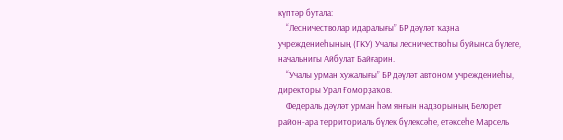күптәр бутала:
    “Лесничестволар идаралығы” БР дәүләт ҡаҙна учреждениеһының (ГКУ) Учалы лесничествоһы буйынса бүлеге, начальнигы Айбулат Байғарин.
    “Учалы урман хужалығы” БР дәүләт автоном учреждениеһы, директоры Урал Ғоморҙаҡов.
    Федераль дәүләт урман һәм янғын надзорының Белорет район-ара территориаль бүлек бүлексәһе, етәксеһе Марсель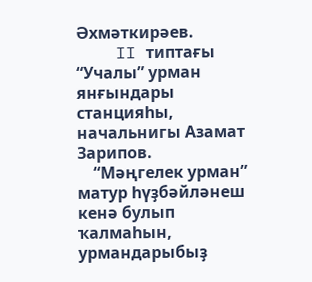Әхмәткирәев.
    II типтағы “Учалы” урман янғындары станцияһы, начальнигы Азамат Зарипов.
    “Мәңгелек урман” матур һүҙбәйләнеш кенә булып ҡалмаһын, урмандарыбыҙ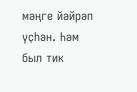мәңге йәйрәп үҫһән. Һәм был тик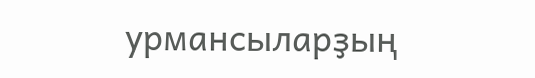урмансыларҙың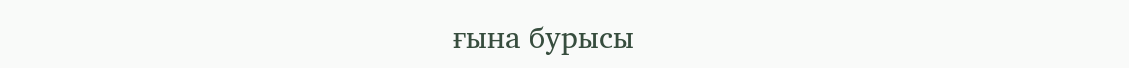ғына бурысы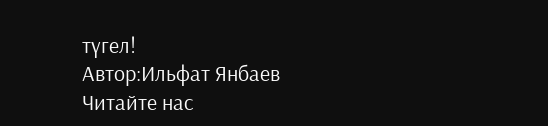түгел!
Автор:Ильфат Янбаев
Читайте нас